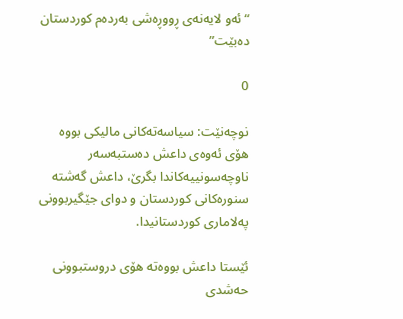“ئەو لایەنەی ڕووڕه‌شی به‌رده‌م كوردستان ده‌بێت”

0

نوچەنێت: سیاسەتەکانی مالیکی بووە هۆی ئەوەی داعش دەستبەسەر ناوچەسونییەکاندا بگرێ، داعش گەشتە سنورەکانی کوردستان و دوای جێگیربوونی پەلاماری کوردستانیدا.

ئێستا داعش بووەتە هۆی دروستبوونی حەشدی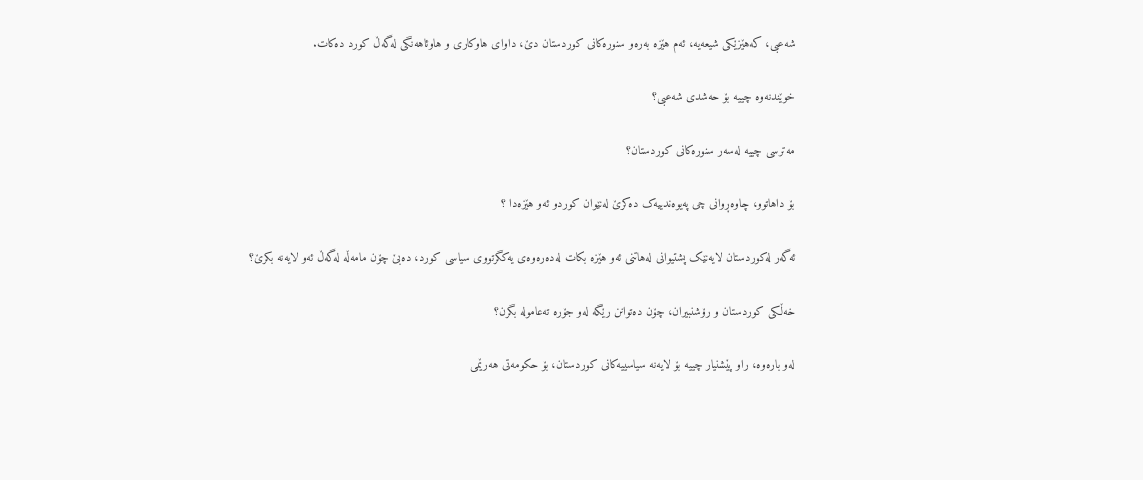شەعبی، کەهێزێکی شیعەیە، ئەم هێزە بەرەو سنورەکانی کوردستان دێ، داوای هاوکاری و هاوئاهەنگی لەگەڵ کورد دەکات.

خوێندنەوە چییە بۆ حەشدی شەعبی؟

مەترسی چییە لەسەر سنورەکانی کوردستان؟

بۆ داهاتوو، چاوەڕوانی چی پەیوەندییەک دەکرێ لەنێوان کوردو ئەو هێزەدا ؟

ئەگەر لەکوردستان لایەنێک پشتیوانی لەهاتنی ئەو هێزە بکات لەدەرەوەی یەکگرتووی سیاسی کورد، دەبێ چۆن مامەڵە لەگەڵ ئەو لایەنە بکرێ؟

خەڵکی کوردستان و رۆشنبیران، چۆن دەتوانن رێگە لەو جۆرە تەعامولە بگرن؟

لەو بارەوە، راو پێشنیار چییە بۆ لایەنە سیاسییەکانی کوردستان، بۆ حکومەتی هەرێمی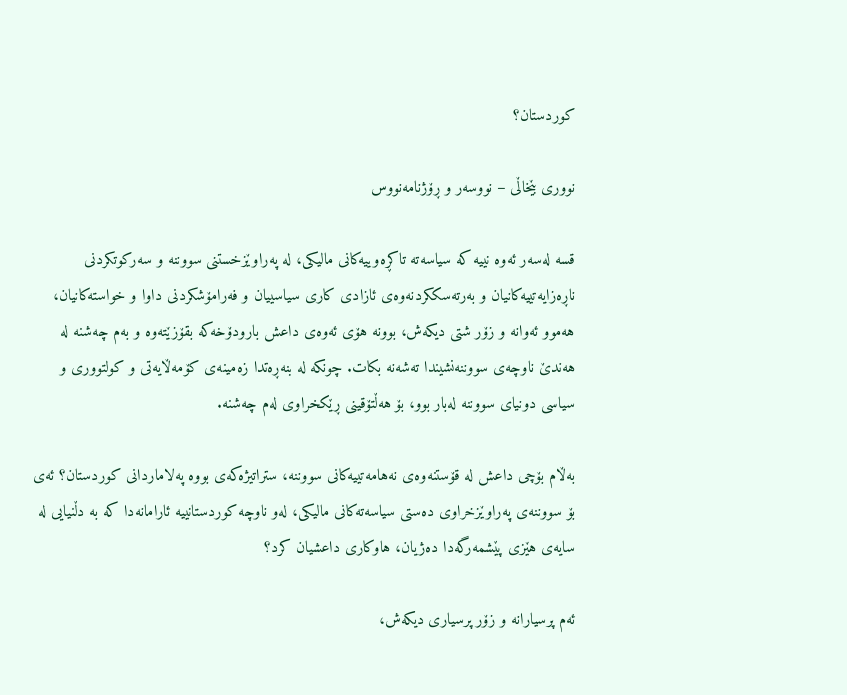کوردستان؟

نووری بێخاڵی – نووسه‌ر و ڕۆژنامه‌نووس

قسه‌ له‌سه‌ر ئه‌وه‌ نییه‌ كه‌ سیاسه‌ته‌ تاكڕه‌وییه‌كانی مالیكی، له‌ په‌راوێزخستنی سووننه‌ و سه‌ركوتكردنی ناڕه‌زایه‌تییه‌كانیان و به‌رته‌سككردنه‌وه‌ی ئازادی كاری سیاسییان و فه‌رامۆشكردنی داوا و خواسته‌كانیان، هه‌موو ئه‌وانه‌ و زۆر شتی دیكه‌ش، بوونه‌ هۆی ئه‌وه‌ی داعش بارودۆخه‌كه‌ بقۆزێته‌وه‌ و به‌م چه‌شنه‌ له‌ هه‌ندێ ناوچه‌ی سووننه‌نشیندا ته‌شه‌نه‌ بكات. چونكه‌ له‌ بنه‌ڕه‌تدا زه‌مینه‌ی كۆمه‌ڵایه‌تی و كولتووری و سیاسی دونیای سووننه له‌بار بوو، بۆ هه‌ڵتۆقینی ڕێكخراوی له‌م چه‌شنه‌.

به‌ڵام بۆچی داعش له‌ قۆستنه‌وه‌ی نه‌هامه‌تییه‌كانی سووننه‌، ستراتیژه‌كه‌ی بووه‌ په‌لاماردانی كوردستان؟ ئه‌ی بۆ سووننه‌ی په‌راوێزخراوی ده‌ستی سیاسه‌ته‌كانی مالیكی، له‌و ناوچه‌ كوردستانییه‌ ئارامانه‌دا كه‌ به‌ دڵنیایی له‌ سایه‌ی هێزی پێشمه‌رگه‌دا ده‌ژیان، هاوكاری داعشیان كرد؟‌

ئه‌م پرسیارانه‌ و زۆر پرسیاری دیكه‌ش،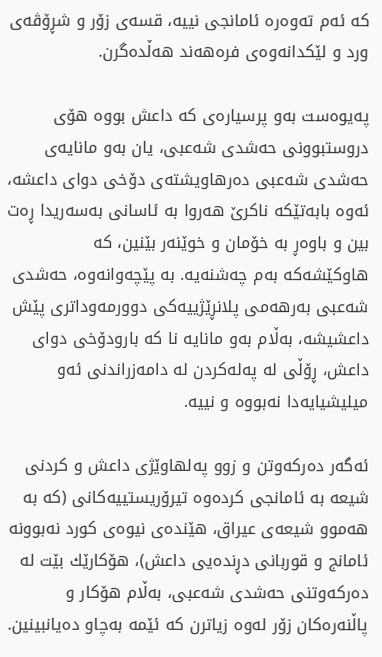كه‌ ئه‌م ته‌وه‌ره‌ ئامانجی نییه‌، قسه‌ی زۆر و شڕۆڤه‌ی ورد و لێكدانه‌وه‌ی فره‌هه‌ند هه‌ڵده‌گرن.

په‌یوه‌ست به‌و پرسیاره‌ی كه‌ داعش بووه‌ هۆی دروستبوونی حه‌شدی شه‌عبی، یان به‌و مانایه‌ی حه‌شدی شه‌عبی ده‌رهاویشته‌ی دۆخی دوای داعشه‌، ئه‌وه‌ بابه‌تێكه‌ ناكرێ هه‌روا به‌ ئاسانی به‌سه‌ریدا ڕه‌ت بین و باوه‌ڕ به‌ خۆمان و خوێنه‌ر بێنین، كه‌  هاوكێشه‌كه‌ به‌م چه‌شنه‌یه‌. به‌ پێچه‌وانه‌وه‌، حه‌شدی شه‌عبی به‌رهه‌می پلانڕێژییه‌كی دوورمه‌وداتری پێش داعشیشه‌، به‌ڵام به‌و مانایه‌ نا كه‌ بارودۆخی دوای داعش، ڕۆڵی له‌ په‌له‌كردن له‌ دامه‌زراندنی ئه‌و میلیشیایه‌دا نه‌بووه‌ و نییه‌.

ئه‌گه‌ر ده‌ركه‌وتن و زوو په‌لهاوێژی داعش و كردنی شیعه‌ به‌ ئامانجی كرده‌وه‌ تیرۆریستییه‌كانی (كه‌ به‌ هه‌موو شیعه‌ی عیراق، هێنده‌ی نیوه‌ی كورد نه‌بوونه‌ ئامانج و قوربانی دڕنده‌یی داعش)، هۆكارێك بێت له‌ ده‌ركه‌وتنی حه‌شدی شه‌عبی، به‌ڵام هۆكار و پاڵنه‌ره‌كان زۆر له‌وه‌ زیاترن كه‌ ئێمه‌ به‌چاو ده‌یانبینین.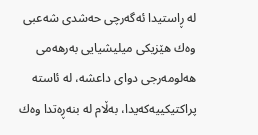له‌ ڕاستیدا ئه‌گه‌رچی حه‌شدی شه‌عبی وه‌ك هێزیكی میلیشیایی به‌رهه‌می هه‌لومه‌رجی دوای داعشه‌، له‌ ئاسته‌ پراكتیكییه‌كه‌یدا، به‌ڵام له‌ بنه‌ڕه‌تدا وه‌ك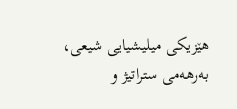هێزیكی میلیشیایی شیعی، به‌رهه‌می ستراتیژ و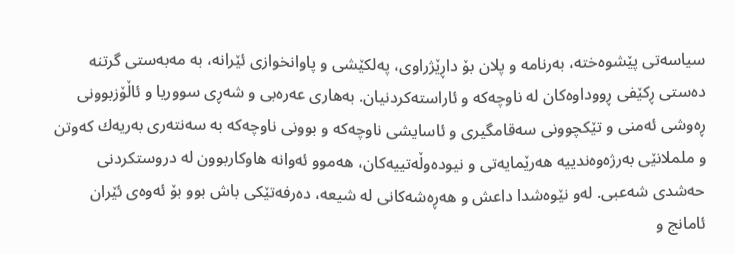سیاسه‌تی پێشوه‌خته‌، به‌رنامه‌ و پلان بۆ داڕێژراوی، په‌لكێشی و پاوانخوازی ئێرانه‌، به‌ مه‌به‌ستی گرتنه‌ ده‌ستی ڕكێفی ڕووداوه‌كان له‌ ناوچه‌كه‌ و ئاراسته‌كردنیان. به‌هاری عه‌ره‌بی و شه‌ڕی سووریا و ئاڵۆزبوونی ڕه‌وشی ئه‌منی و تێكچوونی سه‌قامگیری و ئاسایشی ناوچه‌كه‌ و بوونی ناوچه‌كه‌ به‌ سه‌نته‌ری به‌ریه‌ك كه‌وتن و ململانێی به‌رژه‌وه‌ندییه‌ هه‌رێمایه‌تی و نیوده‌وڵه‌تییه‌كان، هه‌موو ئه‌وانه‌ هاوكاربوون له‌ دروستكردنی حه‌شدی شه‌عبی. له‌و نێوه‌شدا داعش و هه‌ڕه‌شه‌كانی له‌ شیعه‌، ده‌رفه‌تێكی باش بوو بۆ ئه‌وه‌ی ئێران ئامانج و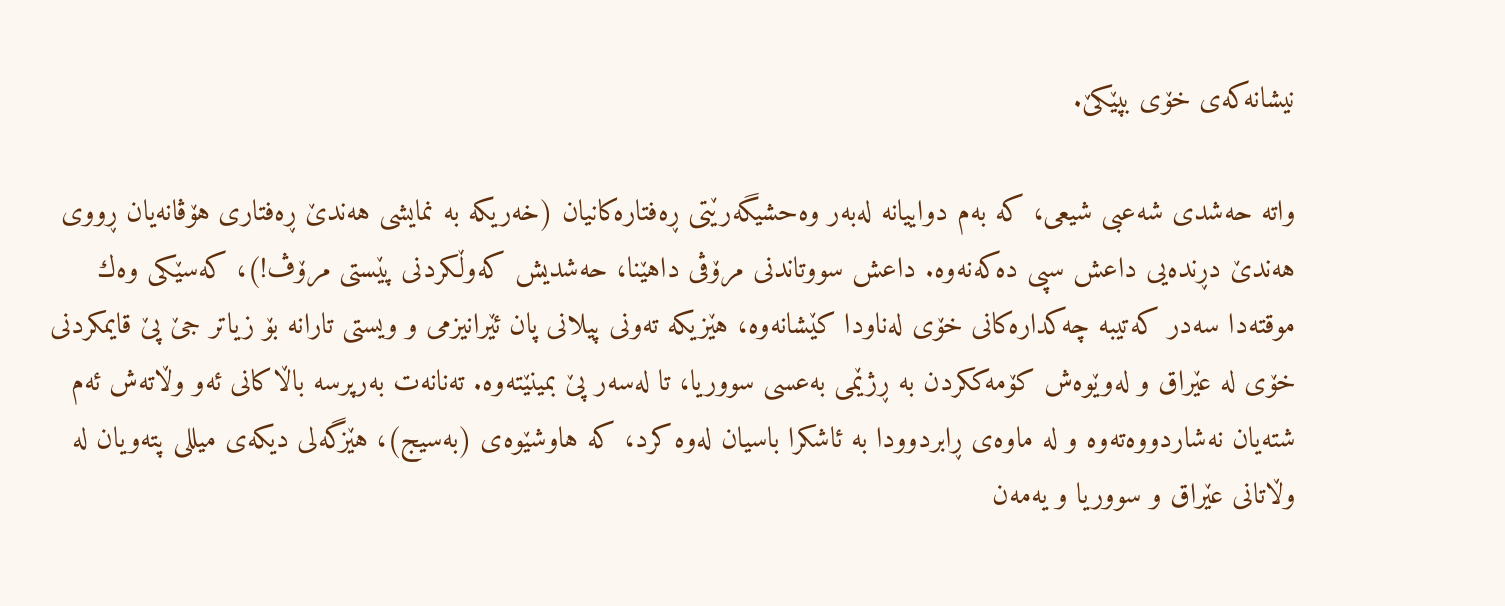نیشانه‌كه‌ی خۆی بپێكێ.

واته‌ حه‌شدی شه‌عبی شیعی، كه‌ به‌م دواییانه‌ له‌به‌ر وه‌حشیگه‌رێتی ڕه‌فتاره‌كانیان (خه‌ریكه‌ به‌ نمایشی هه‌ندێ ڕه‌فتاری هۆڤانه‌یان ڕووی هه‌ندێ دڕنده‌یی داعش سپی ده‌كه‌نه‌وه‌. داعش سووتاندنی مرۆڤی داهێنا، حه‌شدیش كه‌وڵكردنی پێستی مرۆڤ!)، كه‌سێكی وه‌ك موقته‌دا سه‌در كه‌تیبه‌ چه‌كداره‌كانی خۆی له‌ناودا كێشانه‌وه‌، هێزیكه‌ ته‌ونی پیلانی پان ئێرانیزمی و ویستی تارانه‌ بۆ زیاتر جێ پێ قایمكردنی خۆی له‌ عێراق و له‌وێوه‌ش كۆمه‌ككردن به‌ ڕژێمی به‌عسی سووریا، تا له‌سه‌ر پێ بمینێته‌وه‌. ته‌نانه‌ت به‌رپرسه‌ باڵاكانی ئه‌و وڵاته‌ش ئه‌م شته‌یان نه‌شاردووه‌ته‌وه‌ و له‌ ماوه‌ی ڕابردوودا به‌ ئاشكرا باسیان له‌وه‌ كرد، كه‌ هاوشێوه‌ی (به‌سیج)، هێزگه‌لی دیكه‌ی میللی پته‌ویان له‌ وڵاتانی عێراق و سووریا و یه‌مه‌ن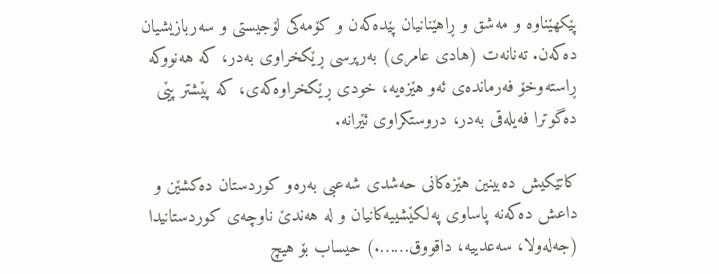پێكهێناوه‌ و مه‌شق و ڕاهێنانیان پێده‌كه‌ن و كۆمه‌كی لۆجیستی و سه‌ربازیشیان ده‌كه‌ن. ته‌نانه‌ت (هادی عامری) به‌رپرسی ڕێكخراوی به‌در، كه‌ هه‌نووكه‌ ڕاسته‌وخۆ فه‌رمانده‌ی ئه‌و هێزه‌یه‌، خودی ڕێكخراوه‌كه‌ی، كه‌ پێشتر پێی ده‌گوترا فه‌یله‌قی به‌در، دروستكراوی ئێرانه‌.

كاتێكیش ده‌بینین هێزه‌كانی حه‌شدی شه‌عبی به‌ره‌و كوردستان ده‌كشێن و داعش ده‌كه‌نه‌ پاساوی په‌لكێشییه‌كانیان و له‌ هه‌ندێ ناوچه‌ی كوردستانیدا (جه‌له‌ولا، سه‌عدییه‌، داقووق…….) حیساب بۆ هیچ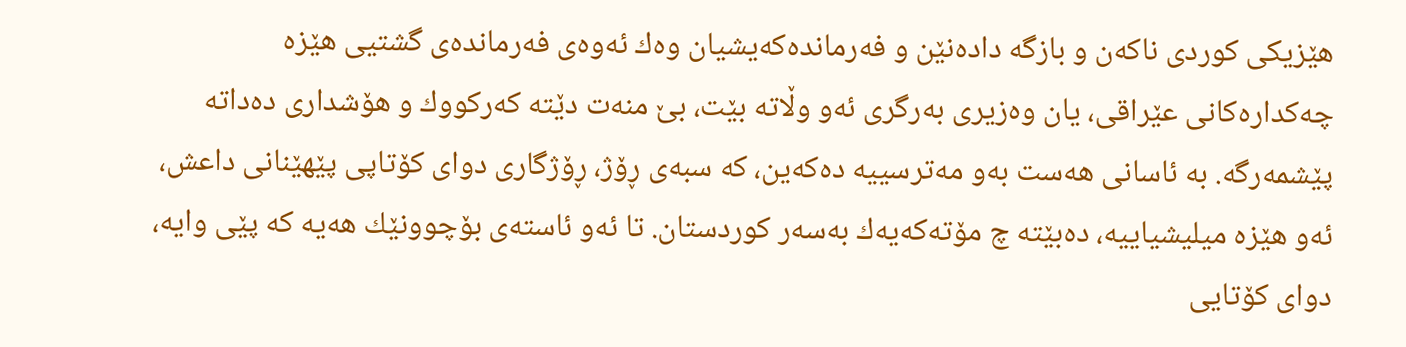هێزیكی كوردی ناكه‌ن و بازگه‌ داده‌نێن و فه‌رمانده‌كه‌یشیان وه‌ك ئه‌وه‌ی فه‌رمانده‌ی گشتیی هێزه‌ چه‌كداره‌كانی عێراقی، یان وه‌زیری به‌رگری ئه‌و وڵاته‌ بێت، بێ منه‌ت دێته‌ كه‌ركووك و هۆشداری ده‌داته‌ پێشمه‌رگه‌. به‌ ئاسانی هه‌ست به‌و مه‌ترسییه‌ ده‌كه‌ین، كه‌ سبه‌ی ڕۆژ، ڕۆژگاری دوای كۆتاپی پێهێنانی داعش، ئه‌و هێزه‌ میلیشیاییه‌، ده‌بێته‌ چ مۆته‌كه‌یه‌ك به‌سه‌ر كوردستان. تا ئه‌و ئاسته‌ی بۆچوونێك هه‌یه‌ كه‌ پێی وایه‌، دوای كۆتایی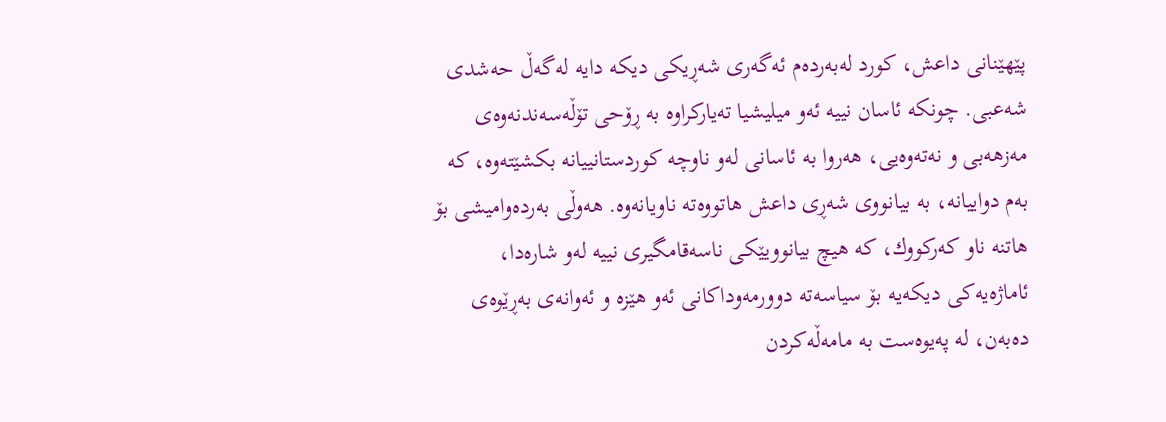پێهێنانی داعش، كورد له‌به‌رده‌م ئه‌گه‌ری شه‌ڕیكی دیكه‌ دایه‌ له‌گه‌ڵ حەشدی شەعبی. چونكه‌ ئاسان نییه‌ ئه‌و میلیشیا ته‌یاركراوه‌ به‌ ڕۆحی تۆڵه‌سه‌ندنه‌وه‌ی مه‌زهه‌بی و نه‌ته‌وه‌یی، هه‌روا به‌ ئاسانی له‌و ناوچه‌ كوردستانییانه‌ بكشێته‌وه‌، كه‌ به‌م دواییانه‌، به‌ بیانووی شه‌ڕی داعش هاتووه‌ته‌ ناویانه‌وه‌. هه‌وڵی به‌رده‌وامیشی بۆ هاتنه‌ ناو كه‌ركووك، كه‌ هیچ بیانوویێكی ناسه‌قامگیری نییه‌ له‌و شاره‌دا، ئاماژه‌یه‌كی دیكه‌یه‌ بۆ سیاسه‌ته‌ دوورمه‌وداكانی ئه‌و هێزه‌ و ئه‌وانه‌ی به‌ڕێوه‌ی ده‌به‌ن، له‌ په‌یوه‌ست به‌ مامه‌ڵه‌كردن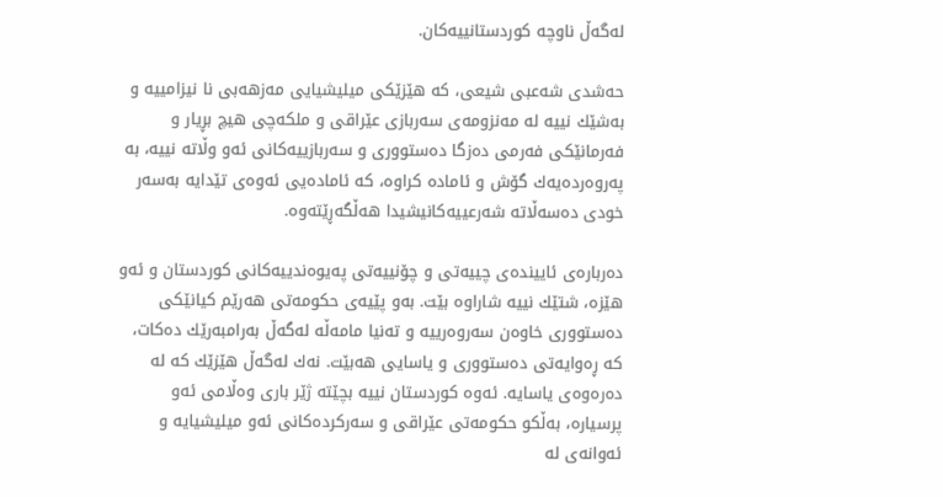له‌گه‌ڵ ناوچه‌ كوردستانییه‌كان.

حه‌شدی شه‌عبی شیعی، كه‌ هێزێكی میلیشیایی مه‌زهه‌بی نا نیزامییه‌ و به‌شێك نییه‌ له‌ مه‌نزومه‌ی سه‌ربازی عێراقی و ملكه‌چی هیچ بڕیار و فه‌رمانێكی فه‌رمی ده‌زگا ده‌ستووری و سه‌ربازییه‌كانی ئه‌و وڵاته‌ نییه‌، به‌ په‌روه‌رده‌یه‌ك گۆش و ئاماده‌ كراوه‌، كه ئاماده‌یی ئه‌وه‌ی تێدایه به‌سه‌ر خودی ده‌سه‌ڵاته‌ شه‌رعییه‌كانیشیدا هه‌ڵگه‌ڕێته‌وه‌.

ده‌رباره‌ی ئایینده‌ی چییه‌تی و چۆنییه‌تی په‌یوه‌ندییه‌كانی كوردستان و ئه‌و هێزه‌، شتێك نییه‌ شاراوه‌ بێت. به‌و پێیه‌ی حكومه‌تی هه‌رێم كیانێكی ده‌ستووری خاوه‌ن سه‌روه‌رییه‌ و ته‌نیا مامه‌ڵه‌ له‌گه‌ڵ به‌رامبه‌رێك ده‌كات، كه‌ ڕه‌وایه‌تی ده‌ستووری و یاسایی هه‌بێت. نه‌ك له‌گه‌ڵ هێزێك كه‌ له‌ ده‌ره‌وه‌ی یاسایه‌. ئه‌وه‌ كوردستان نییه‌ بچێته‌ ژێر باری وه‌ڵامی ئه‌و پرسیاره‌، به‌ڵكو حكومه‌تی عێراقی و سه‌ركرده‌كانی ئه‌و میلیشیایه‌ و ئه‌وانه‌ی له‌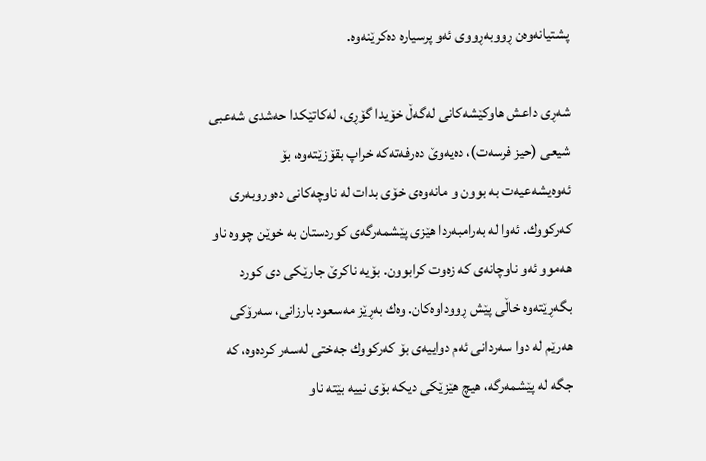پشتیانه‌وەن ڕووبه‌ڕووی ئه‌و پرسیاره‌ ده‌كرێنه‌وه‌.

شه‌ڕی داعش هاوكێشه‌كانی له‌گه‌ڵ خۆیدا گۆڕی، له‌كاتێكدا حه‌شدی شه‌عبی شیعی (حیز فرسه‌ت)، ده‌یه‌وێ ده‌رفه‌ته‌كه‌ خراپ بقۆزێته‌وه‌، بۆ ئه‌وه‌یشه‌عیه‌ت به‌ بوون و مانه‌وه‌ی خۆی بدات له‌ ناوچه‌كانی ده‌وروبه‌ری كه‌ركووك. ئه‌وا له‌ به‌رامبه‌ردا هێزی پێشمه‌رگه‌ی كوردستان به‌ خوێن چووه‌ ناو هه‌موو ئه‌و ناوچانه‌ی كه‌ زه‌وت كرابوون. بۆیه‌ ناكرێ جارێكی دی كورد بگه‌ڕێته‌وه‌ خاڵی پێش ڕووداوه‌كان. وه‌ك به‌ڕێز مه‌سعود بارزانی، سه‌رۆكی هه‌رێم له‌ دوا سه‌ردانی ئه‌م دواییه‌ی بۆ كه‌ركووك جه‌ختی له‌سه‌ر كرده‌وه‌، كه‌ جگه‌ له‌ پێشمه‌رگه‌، هیچ هێزێكی دیكه‌ بۆی نییه‌ بێته‌ ناو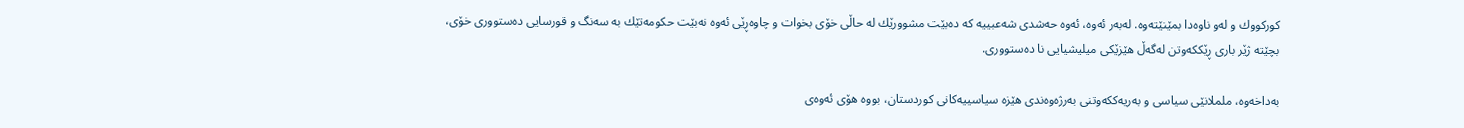كوركووك و له‌و ناوه‌دا بمێنێته‌وه‌. له‌به‌ر ئه‌وه‌، ئه‌وه‌ حه‌شدی شه‌عبییه‌ كه‌ ده‌بێت مشوورێك له‌ حاڵی خۆی بخوات و چاوه‌ڕێی ئه‌وه‌ نه‌بێت حكومه‌تێك به‌ سه‌نگ و قورسایی ده‌ستووری خۆی، بچێته‌ ژێر باری ڕێككه‌وتن له‌گه‌ڵ هێزێكی میلیشیایی نا ده‌ستووری.

به‌داخه‌وه‌، ململانێی سیاسی و به‌ریه‌ككه‌وتنی به‌رژه‌وه‌ندی هێزه‌ سیاسییه‌كانی كوردستان، بووه‌ هۆی ئه‌وه‌ی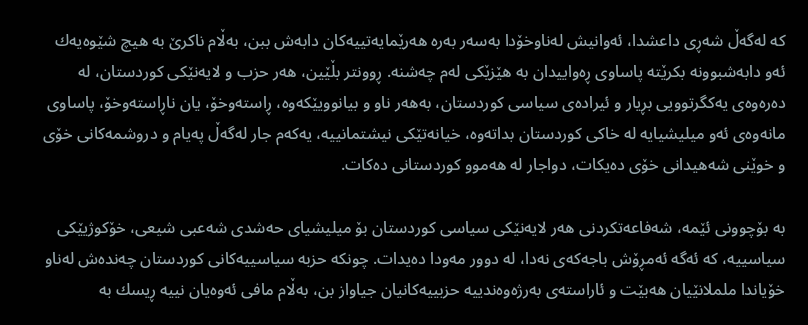كه‌ له‌گه‌ڵ شه‌ڕی داعشدا، ئه‌وانیش له‌ناوخۆدا به‌سه‌ر به‌ره‌ هه‌رێمایه‌تییه‌كان دابه‌ش ببن، به‌ڵام ناكرێ به‌ هیچ شێوه‌یه‌ك ئه‌و دابه‌شبوونه‌ بكرێته‌ پاساوی ڕه‌واییدان به‌ هێزێكی له‌م چه‌شنه‌. ڕوونتر بڵێین، هه‌ر حزب و لایه‌نێكی كوردستان، له‌ ده‌ره‌وه‌ی یه‌كگرتوویی بڕیار و ئیراده‌ی سیاسی كوردستان، به‌هه‌ر ناو و بیانوویێكه‌وه‌، ڕاسته‌وخۆ، یان ناڕاسته‌وخۆ، پاساوی مانه‌وه‌ی ئه‌و میلیشیایه‌ له‌ خاكی كوردستان بداته‌وه‌، خیانه‌تێكی نیشتمانییه‌، یه‌كه‌م جار له‌گه‌ڵ په‌یام و دروشمه‌كانی خۆی و خوێنی شه‌هیدانی خۆی ده‌یكات، دواجار له‌ هه‌موو كوردستانی ده‌كات.

به‌ بۆچوونی ئێمه‌، شه‌فاعه‌تكردنی هه‌ر لایه‌نێكی سیاسی كوردستان بۆ میلیشیای حه‌شدی شه‌عبی شیعی، خۆكوژیێكی سیاسییه‌، كه‌ ئه‌گه‌ ئه‌مڕۆش باجه‌كه‌ی نه‌دا، له‌ دوور مه‌ودا ده‌یدات. چونكه‌ حزبه‌ سیاسییه‌كانی كوردستان چه‌نده‌ش له‌ناو خۆیاندا ململانێیان هه‌بێت و ئاراسته‌ی به‌رژه‌وه‌ندییه‌ حزبییه‌كانیان جیاواز بن، به‌ڵام مافی ئه‌وه‌یان نییه‌ ڕیسك به‌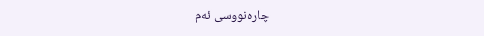چاره‌نووسی ئه‌م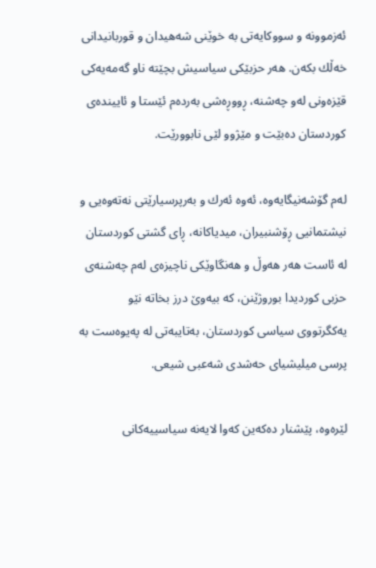ئه‌زموونه‌ و سووكایه‌تی به‌ خوێنی شه‌هیدان و قوربانیدانی خه‌ڵك بكه‌ن. هه‌ر حزبێكی سیاسیش بچێته‌ ناو گه‌مه‌یه‌كی قێزه‌ونی له‌و چه‌شنه‌، ڕووڕه‌شی به‌رده‌م ئێستا و ئایینده‌ی كوردستان ده‌بێت و مێژوو لێی نابوورێت.

له‌م گۆشه‌نیگایه‌وه‌، ئه‌وه‌ ئه‌رك و به‌رپرسیارێتی نه‌ته‌وه‌یی و نیشتمانیی ڕۆشنبیران، میدیاكانه‌، ڕای گشتی كوردستان له‌ ئاست هه‌ر هه‌وڵ و هه‌نگاوێكی ناچیزه‌ی له‌م چه‌شنه‌ی حزبی كوردیدا بوروژێنن، كه‌ بیه‌وێ درز بخاته‌ نێو یه‌كگرتووی سیاسی كوردستان، به‌تایبه‌تی له‌ په‌یوه‌ست به‌ پرسی میلیشیای حه‌شدی شه‌عبی شیعی.

لێره‌وه‌، پێشنار ده‌كه‌ین كه‌وا لایه‌نه‌ سیاسییه‌كانی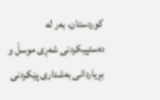كوردستان‌،‌ به‌ر له‌ ده‌ستپیكردنی شه‌ڕی موسڵ و بڕیاردانی به‌شداری پێكردنی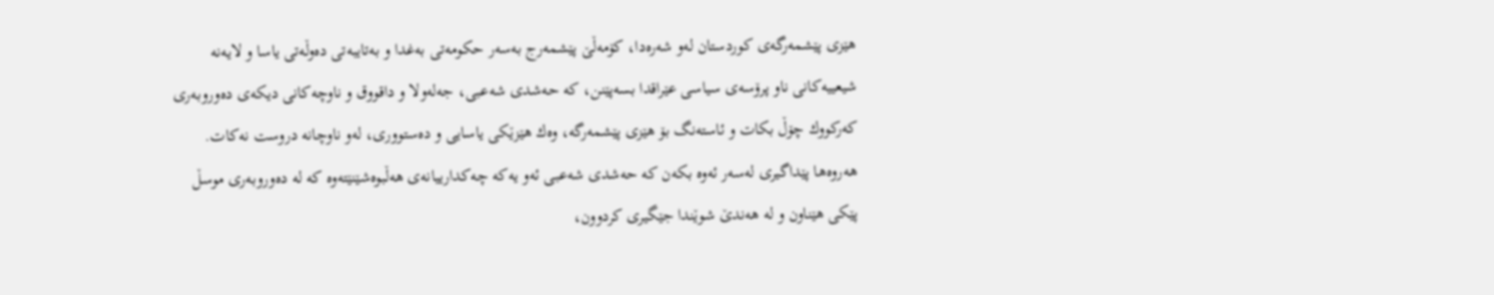هێزی پێشمه‌رگه‌ی كوردستان له‌و شه‌ره‌دا، كۆمه‌ڵێ پێشمه‌رج به‌سه‌ر حكومه‌تی به‌غدا و به‌تایبه‌تی ده‌وڵه‌تی یاسا و لایه‌نه‌ شیعییه‌كانی ناو پرۆسه‌ی سیاسی عێراقدا بسه‌پێنن، كه‌ حه‌شدی شه‌عبی، جه‌له‌ولا و داقووق و ناوچه‌كانی دیكه‌ی ده‌وروبه‌ری كه‌ركووك چۆڵ بكات و ئاسته‌نگ بۆ هێزی پێشمه‌رگه‌، وه‌ك هێزێكی یاسایی و ده‌ستووری، له‌و ناوچانه‌ دروست نه‌كات. هه‌روه‌ها پێداگیری له‌سه‌ر ئه‌وه‌ بكه‌ن كه‌ حه‌شدی شه‌عبی ئه‌و یه‌كه‌ چه‌كدارییانه‌ی هه‌ڵبوه‌شێنێته‌وه‌ كه‌ له‌ ده‌وروبه‌ری موسڵ پێكی هێناون و له‌ هه‌ندێ شوێندا جێگیری كردوون،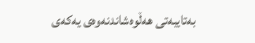به‌تایبه‌تی هه‌ڵوه‌شاندنه‌وه‌ی یه‌كه‌ی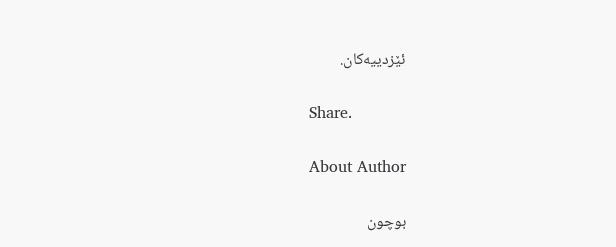ئێزدییه‌كان.

Share.

About Author

بوچون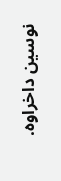نوسین داخراوە.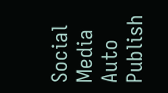Social Media Auto Publish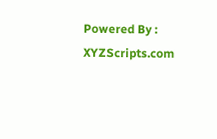Powered By : XYZScripts.com